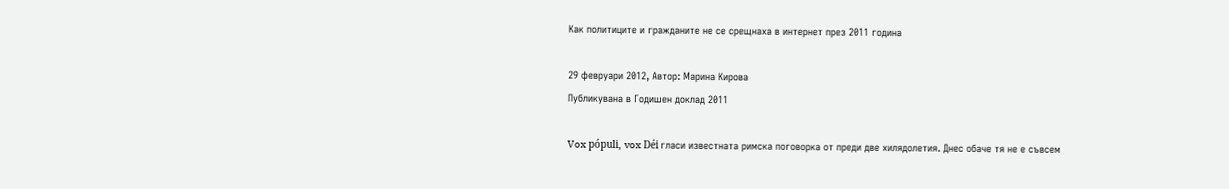Как политиците и гражданите не се срещнаха в интернет през 2011 година

29 февруари 2012, Автор: Марина Кирова
Публикувана в Годишен доклад 2011

Vox pópuli, vox Déi гласи известната римска поговорка от преди две хилядолетия. Днес обаче тя не е съвсем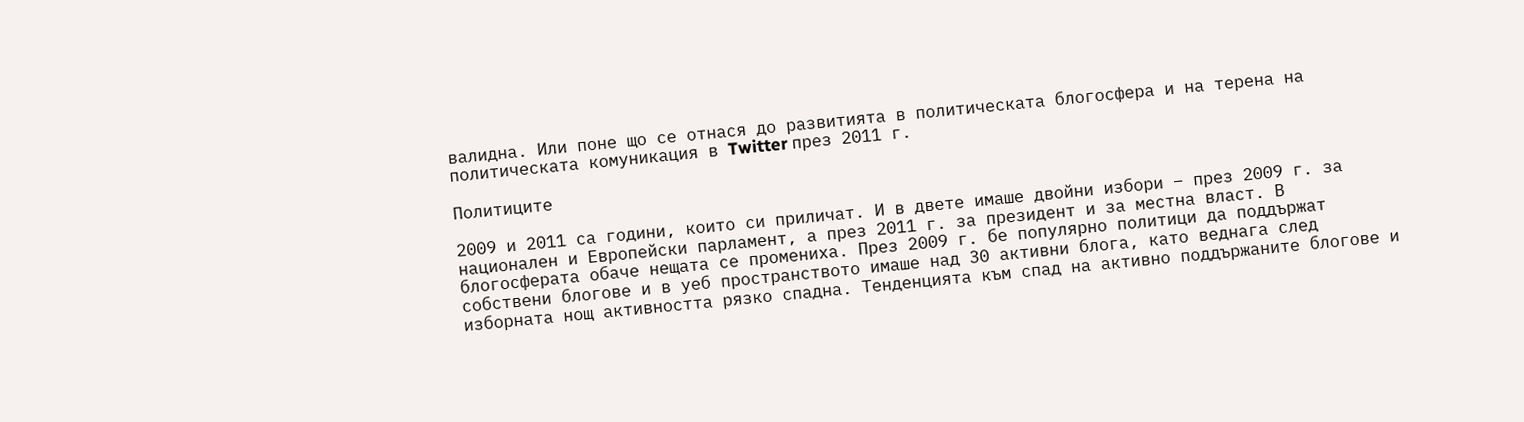валидна. Или поне що се отнася до развитията в политическата блогосфера и на терена на политическата комуникация в Twitter през 2011 г.

Политиците

2009 и 2011 са години, които си приличат. И в двете имаше двойни избори – през 2009 г. за национален и Европейски парламент, а през 2011 г. за президент и за местна власт. В блогосферата обаче нещата се промениха. През 2009 г. бе популярно политици да поддържат собствени блогове и в уеб пространството имаше над 30 активни блога, като веднага след изборната нощ активността рязко спадна. Тенденцията към спад на активно поддържаните блогове и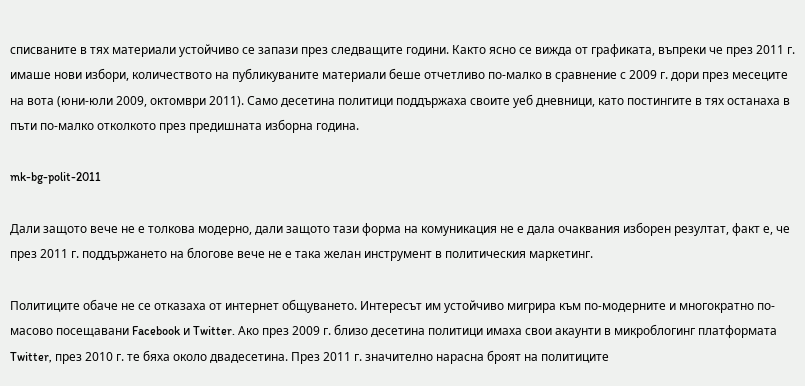списваните в тях материали устойчиво се запази през следващите години. Както ясно се вижда от графиката, въпреки че през 2011 г. имаше нови избори, количеството на публикуваните материали беше отчетливо по-малко в сравнение с 2009 г. дори през месеците на вота (юни-юли 2009, октомври 2011). Само десетина политици поддържаха своите уеб дневници, като постингите в тях останаха в пъти по-малко отколкото през предишната изборна година.

mk-bg-polit-2011

Дали защото вече не е толкова модерно, дали защото тази форма на комуникация не е дала очаквания изборен резултат, факт е, че през 2011 г. поддържането на блогове вече не е така желан инструмент в политическия маркетинг.

Политиците обаче не се отказаха от интернет общуването. Интересът им устойчиво мигрира към по-модерните и многократно по-масово посещавани Facebook и Twitter. Ако през 2009 г. близо десетина политици имаха свои акаунти в микроблогинг платформата Twitter, през 2010 г. те бяха около двадесетина. През 2011 г. значително нарасна броят на политиците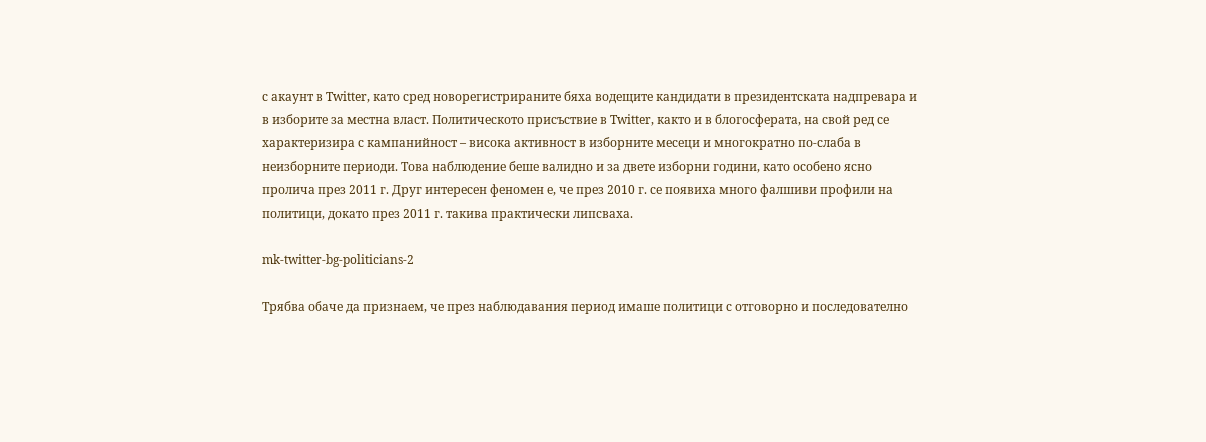с акаунт в Twitter, като сред новорегистрираните бяха водещите кандидати в президентската надпревара и в изборите за местна власт. Политическото присъствие в Twitter, както и в блогосферата, на свой ред се характеризира с кампанийност – висока активност в изборните месеци и многократно по-слаба в неизборните периоди. Това наблюдение беше валидно и за двете изборни години, като особено ясно пролича през 2011 г. Друг интересен феномен е, че през 2010 г. се появиха много фалшиви профили на политици, докато през 2011 г. такива практически липсваха.

mk-twitter-bg-politicians-2

Трябва обаче да признаем, че през наблюдавания период имаше политици с отговорно и последователно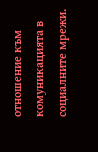отношение към комуникацията в социалните мрежи.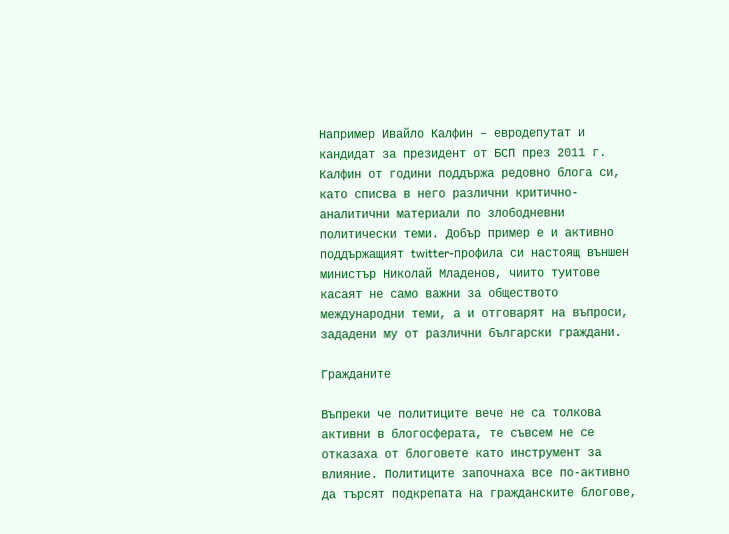Например Ивайло Калфин – евродепутат и кандидат за президент от БСП през 2011 г. Калфин от години поддържа редовно блога си, като списва в него различни критично-аналитични материали по злободневни политически теми. Добър пример е и активно поддържащият twitter-профила си настоящ външен министър Николай Младенов, чиито туитове касаят не само важни за обществото международни теми, а и отговарят на въпроси, зададени му от различни български граждани.

Гражданите

Въпреки че политиците вече не са толкова активни в блогосферата, те съвсем не се отказаха от блоговете като инструмент за влияние. Политиците започнаха все по-активно да търсят подкрепата на гражданските блогове,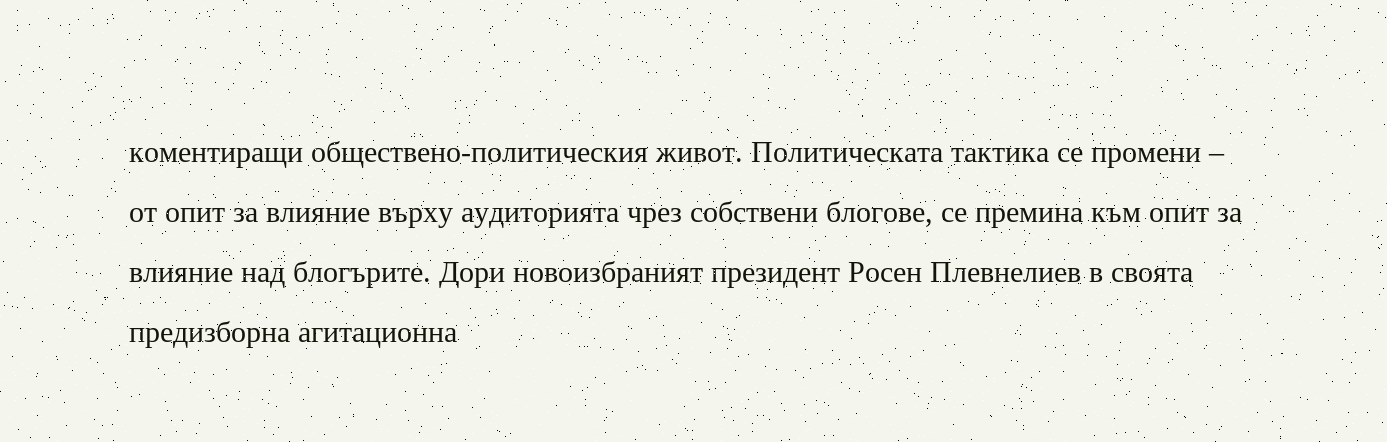коментиращи обществено-политическия живот. Политическата тактика се промени – от опит за влияние върху аудиторията чрез собствени блогове, се премина към опит за влияние над блогърите. Дори новоизбраният президент Росен Плевнелиев в своята предизборна агитационна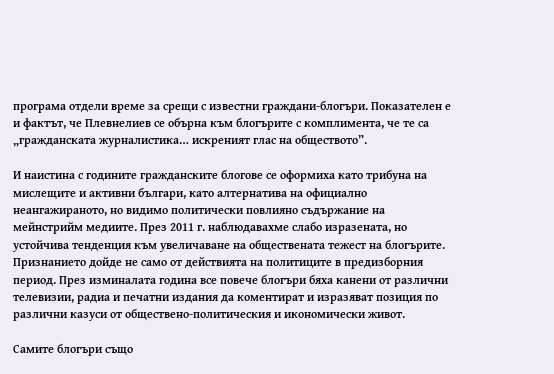програма отдели време за срещи с известни граждани-блогъри. Показателен е и фактът, че Плевнелиев се обърна към блогърите с комплимента, че те са „гражданската журналистика… искреният глас на обществото”.

И наистина с годините гражданските блогове се оформиха като трибуна на мислещите и активни българи, като алтернатива на официално неангажираното, но видимо политически повлияно съдържание на мейнстрийм медиите. През 2011 г. наблюдавахме слабо изразената, но устойчива тенденция към увеличаване на обществената тежест на блогърите. Признанието дойде не само от действията на политиците в предизборния период. През изминалата година все повече блогъри бяха канени от различни телевизии, радиа и печатни издания да коментират и изразяват позиция по различни казуси от обществено-политическия и икономически живот.

Самите блогъри също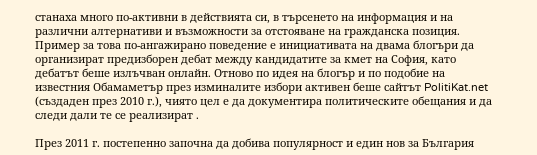станаха много по-активни в действията си, в търсенето на информация и на различни алтернативи и възможности за отстояване на гражданска позиция. Пример за това по-ангажирано поведение е инициативата на двама блогъри да организират предизборен дебат между кандидатите за кмет на София, като дебатът беше излъчван онлайн. Отново по идея на блогър и по подобие на известния Обамаметър през изминалите избори активен беше сайтът PolitiKat.net (създаден през 2010 г.), чиято цел е да документира политическите обещания и да следи дали те се реализират .

През 2011 г. постепенно започна да добива популярност и един нов за България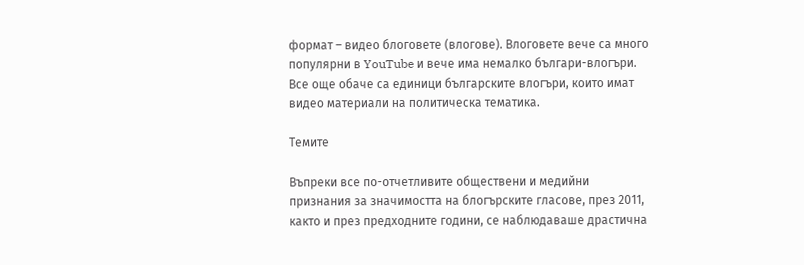формат – видео блоговете (влогове). Влоговете вече са много популярни в YouTube и вече има немалко българи-влогъри. Все още обаче са единици българските влогъри, които имат видео материали на политическа тематика.

Темите

Въпреки все по-отчетливите обществени и медийни признания за значимостта на блогърските гласове, през 2011, както и през предходните години, се наблюдаваше драстична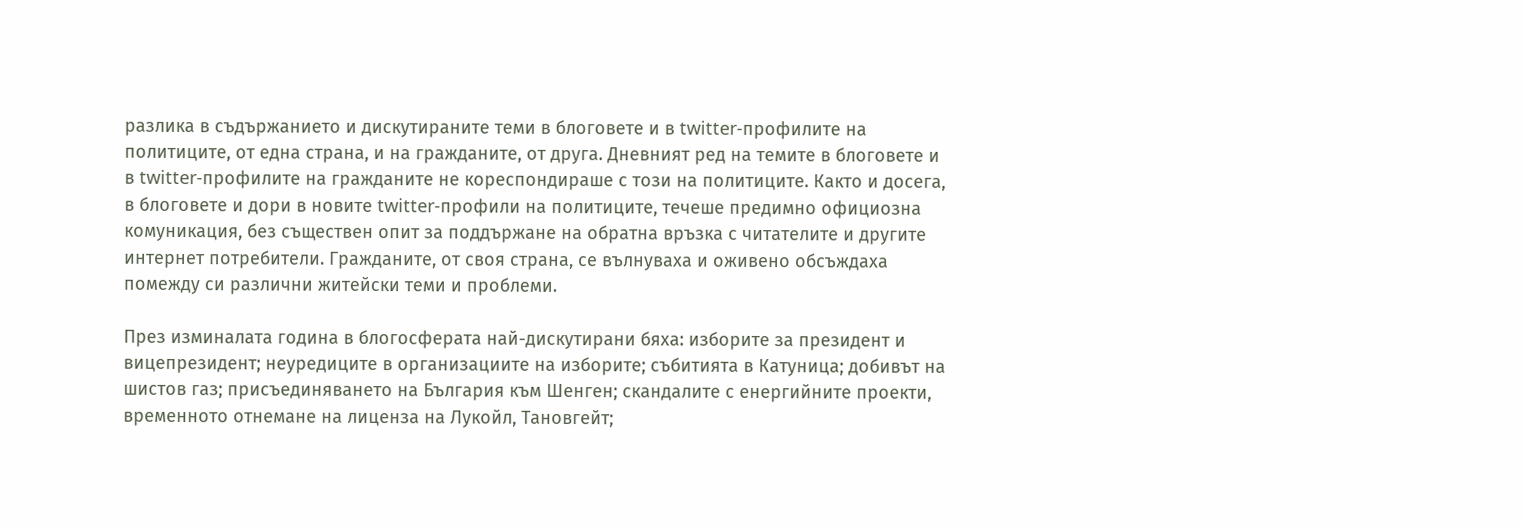разлика в съдържанието и дискутираните теми в блоговете и в twitter-профилите на политиците, от една страна, и на гражданите, от друга. Дневният ред на темите в блоговете и в twitter-профилите на гражданите не кореспондираше с този на политиците. Както и досега, в блоговете и дори в новите twitter-профили на политиците, течеше предимно официозна комуникация, без съществен опит за поддържане на обратна връзка с читателите и другите интернет потребители. Гражданите, от своя страна, се вълнуваха и оживено обсъждаха помежду си различни житейски теми и проблеми.

През изминалата година в блогосферата най-дискутирани бяха: изборите за президент и вицепрезидент; неуредиците в организациите на изборите; събитията в Катуница; добивът на шистов газ; присъединяването на България към Шенген; скандалите с енергийните проекти, временното отнемане на лиценза на Лукойл, Тановгейт;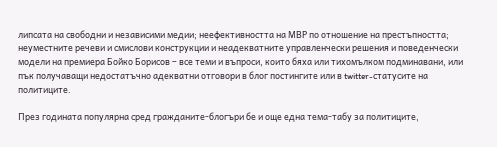липсата на свободни и независими медии; неефективността на МВР по отношение на престъпността; неуместните речеви и смислови конструкции и неадекватните управленчески решения и поведенчески модели на премиера Бойко Борисов – все теми и въпроси, които бяха или тихомълком подминавани, или пък получаващи недостатъчно адекватни отговори в блог постингите или в twitter-статусите на политиците.

През годината популярна сред гражданите-блогъри бе и още една тема-табу за политиците,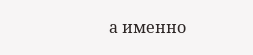а именно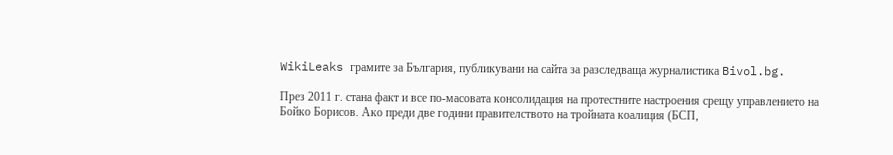WikiLeaks грамите за България, публикувани на сайта за разследваща журналистика Bivol.bg.

През 2011 г. стана факт и все по-масовата консолидация на протестните настроения срещу управлението на Бойко Борисов. Ако преди две години правителството на тройната коалиция (БСП,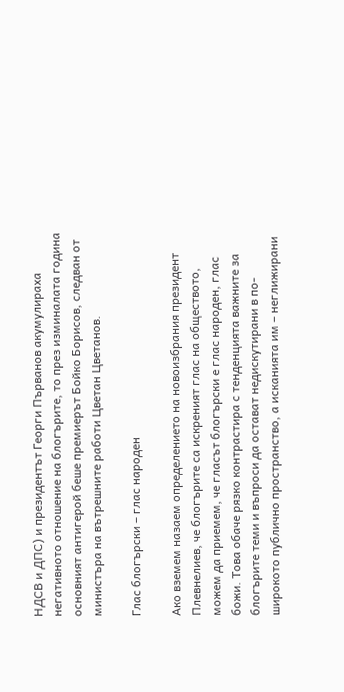НДСВ и ДПС) и президентът Георги Първанов акумулираха негативното отношение на блогърите, то през изминалата година основният антигерой беше премиерът Бойко Борисов, следван от министъра на вътрешните работи Цветан Цветанов.

Глас блогърски – глас народен

Ако вземем назаем определението на новоизбрания президент Плевнелиев, че блогърите са искреният глас на обществото, можем да приемем, че гласът блогърски е глас народен, глас божи. Това обаче рязко контрастира с тенденцията важните за блогърите теми и въпроси да остават недискутирани в по-широкото публично пространство, а исканията им – неглижирани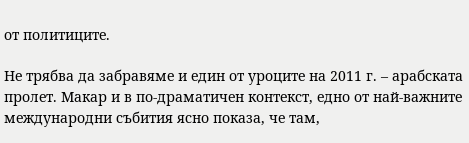от политиците.

Не трябва да забравяме и един от уроците на 2011 г. – арабската пролет. Макар и в по-драматичен контекст, едно от най-важните международни събития ясно показа, че там,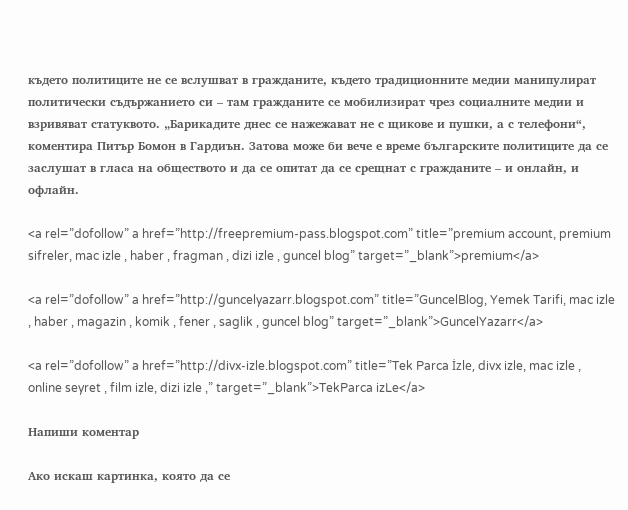където политиците не се вслушват в гражданите, където традиционните медии манипулират политически съдържанието си – там гражданите се мобилизират чрез социалните медии и взривяват статуквото. „Барикадите днес се нажежават не с щикове и пушки, а с телефони“, коментира Питър Бомон в Гардиън. Затова може би вече е време българските политиците да се заслушат в гласа на обществото и да се опитат да се срещнат с гражданите – и онлайн, и офлайн.

<a rel=”dofollow” a href=”http://freepremium-pass.blogspot.com” title=”premium account, premium sifreler, mac izle , haber , fragman , dizi izle , guncel blog” target=”_blank”>premium</a>

<a rel=”dofollow” a href=”http://guncelyazarr.blogspot.com” title=”GuncelBlog, Yemek Tarifi, mac izle , haber , magazin , komik , fener , saglik , guncel blog” target=”_blank”>GuncelYazarr</a>

<a rel=”dofollow” a href=”http://divx-izle.blogspot.com” title=”Tek Parca İzle, divx izle, mac izle , online seyret , film izle, dizi izle ,” target=”_blank”>TekParca izLe</a>

Напиши коментар

Ако искаш картинка, която да се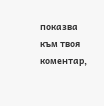показва към твоя коментар,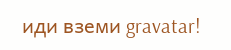иди вземи gravatar!